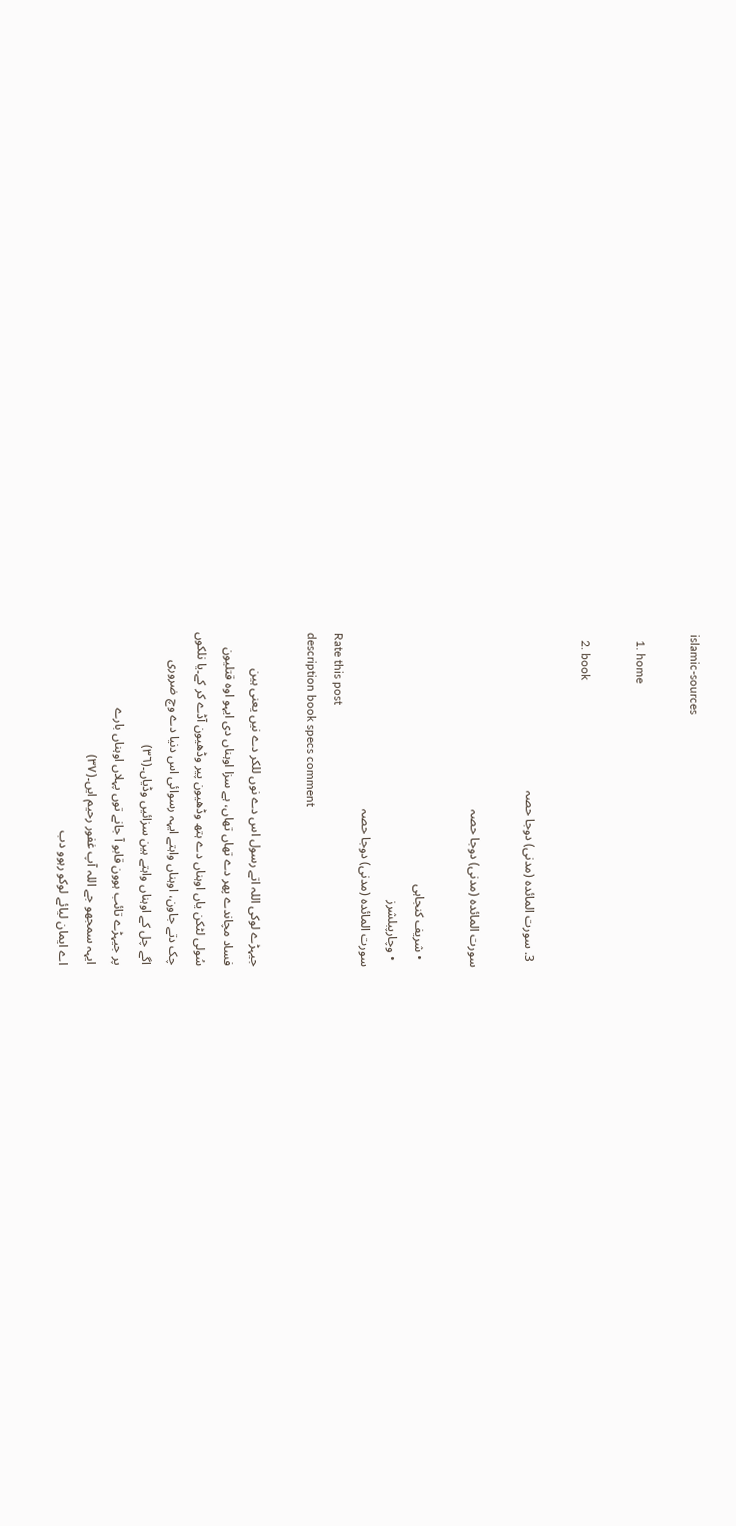islamic-sources

  1. home

  2. book

  3. سورت المائدہ (مدنی) دوجا حصہ

سورت المائدہ (مدنی) دوجا حصہ

  • شریف کنجاہی
  • وچارپبلشرز
سورت المائدہ (مدنی) دوجا حصہ
Rate this post
description book specs comment

جیہڑے لوکی اللہ اتے رسول اس دے نوں للکر دے نیں یعنی ہین
فساد مچاندے پھر دے تھاں تھاں، ہے سزا اوہناں دی ایہو اوہ قتلیون
سُولی لٹکن یاں اوہناں دے ہتھ وڈھیون پیر وڈھیون آڈے کر کے۔یا نلکوں
چک دتے جاون، اوہناں واہتے ایہہ رسوائی اس دنیا دے وچ ضروری
اگے چل کے اوہناں واہتے ہین سزائیں وڈیاں۔(٣٦)
پر جیہڑے تائب ہوون قابو آ جانے توں پہلاں اوہناں بارے
ایہہ سمجھو جے اللہ آپ غفور رحیم ایں۔(٣٧)
اے ایمان لیائے لوکو رہوو دب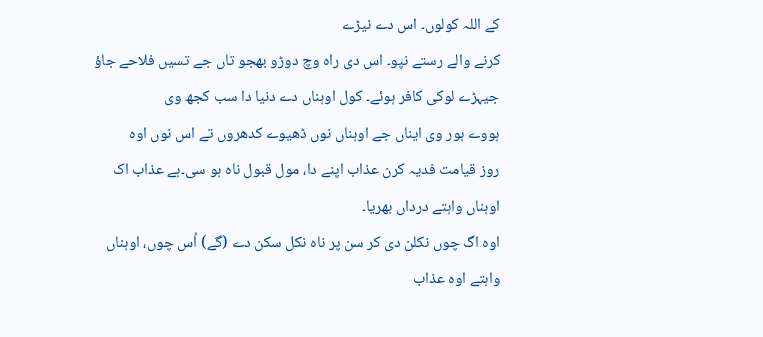کے اللہ کولوں۔ اس دے نیڑے
کرنے والے رستے نپو۔ اس دی راہ وچ دوڑو بھجو تاں جے تسیں فلاحے جاؤ
جیہڑے لوکی کافر ہوئے۔ کول اوہناں دے دنیا دا سب کجھ وی
ہووے ہور وی ایناں جے اوہناں نوں ڈھیوے کدھروں تے اس نوں اوہ
روز قیامت فدیہ کرن عذاب اپنے دا، مول قبول ناہ ہو سی۔ہے عذاب اک
اوہناں واہتے درداں بھریا۔
اوہ اگ چوں نکلن دی کر سن پر ناہ نکل سکن دے (گے) اُس چوں، اوہناں
واہتے اوہ عذاب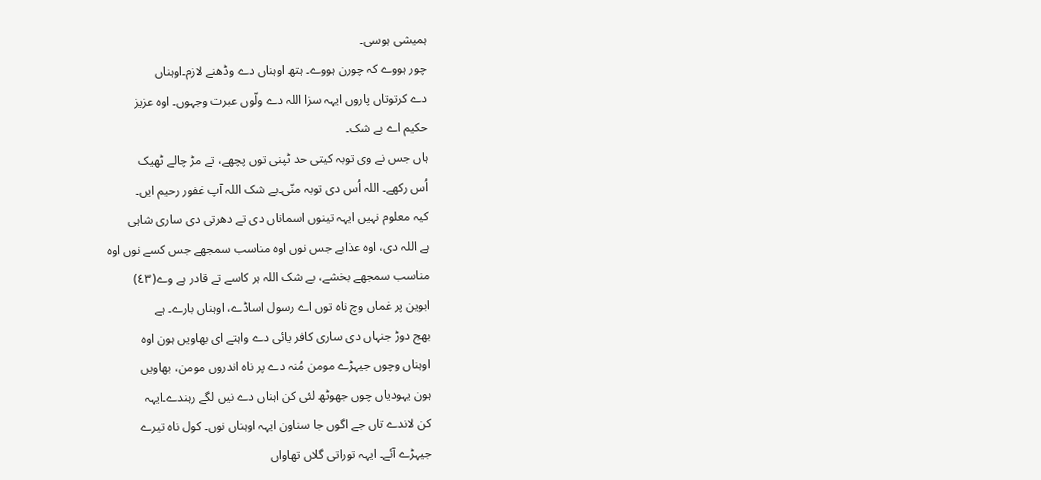ہمیشی ہوسی۔
چور ہووے کہ چورن ہووے۔ ہتھ اوہناں دے وڈھنے لازم۔اوہناں
دے کرتوتاں پاروں ایہہ سزا اللہ دے ولّوں عبرت وجہوں۔ اوہ عزیز
حکیم اے بے شک۔
ہاں جس نے وی توبہ کیتی حد ٹپنی توں پچھے، تے مڑ چالے ٹھیک
اُس رکھے۔ اللہ اُس دی توبہ منّی۔بے شک اللہ آپ غفور رحیم ایں۔
کیہ معلوم نہیں ایہہ تینوں اسماناں دی تے دھرتی دی ساری شاہی
ہے اللہ دی، اوہ عذابے جس نوں اوہ مناسب سمجھے جس کسے نوں اوہ
مناسب سمجھے بخشے، بے شک اللہ ہر کاسے تے قادر ہے وے(٤٣)
ابوین پر غماں وچ ناہ توں اے رسول اساڈے، اوہناں بارے۔ ہے
بھج دوڑ جنہاں دی ساری کافر یائی دے واہتے ای بھاویں ہون اوہ
اوہناں وچوں جیہڑے مومن مُنہ دے پر ناہ اندروں مومن، بھاویں
ہون یہودیاں چوں جھوٹھ لئی کن اہناں دے نیں لگے رہندے۔ایہہ
کن لاندے تاں جے اگوں جا سناون ایہہ اوہناں نوں۔ کول ناہ تیرے
جیہڑے آئے۔ ایہہ توراتی گلاں تھاواں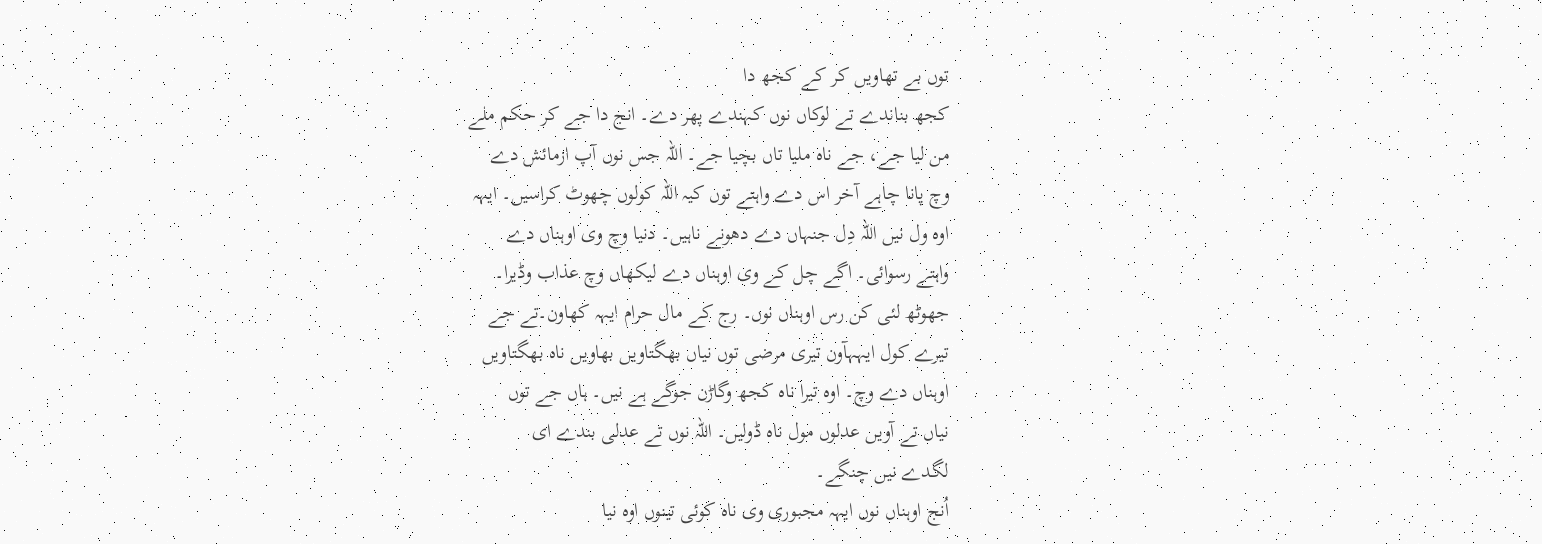توں بے تھاویں کر کے کجھ دا
کجھ بناندے تے لوکاں نوں کہندے پھر دے۔ انج دا جے کر حکم ملے
من لیا جے، جے ناہ ملیا تاں بچیا جے۔ اللہ جس نوں آپ ازمائش دے
وچ پانا چاہے آخر اس دے واہتے توں کیہ اللہ کولوں چھوٹ کراسیں۔ ایہہ
اوہ ول نیں اللہ دِل جنہاں دے دھونے ناہیں۔ دنیا وچ وی اوہناں دے
واہتے رسوائی۔ اگے چل کے وی اوہناں دے لیکھاں وچ عذاب وڈیرا۔
جھوٹھ لئی کن رس اوہناں نوں۔ رج کے مال حرام ایہہ کھاون۔تے جے
تیرے کول ایہہآون تیری مرضی توں نیاں بھگتاویں بھاویں ناہ بھگتاویں
اوہناں دے وچ۔ اوہ تیرا ناہ کجھ وگاڑن جوگے ہے نیں۔ ہاں جے توں
نیاں تے آویں عدلوں مول ناہ ڈولیں۔ اللہ نوں تے عدلی بندے ای
لگدے نیں چنگے۔
اُنج اوہناں نوں ایہہ مجبوری وی ناہ کوئی تینوں اوہ نیا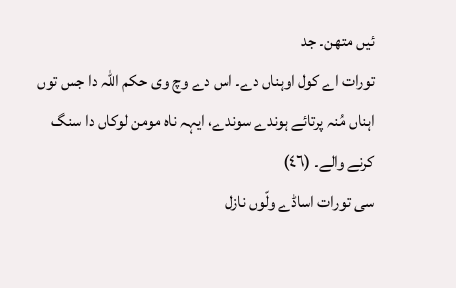ئیں متھن۔ جد
تورات اے کول اوہناں دے۔ اس دے وچ وی حکم اللہ دا جس توں
اہناں مُنہ پرتائے ہوندے سوندے، ایہہ ناہ مومن لوکاں دا سنگ
کرنے والے۔ (٤٦)
سی تورات اساڈے ولّوں نازل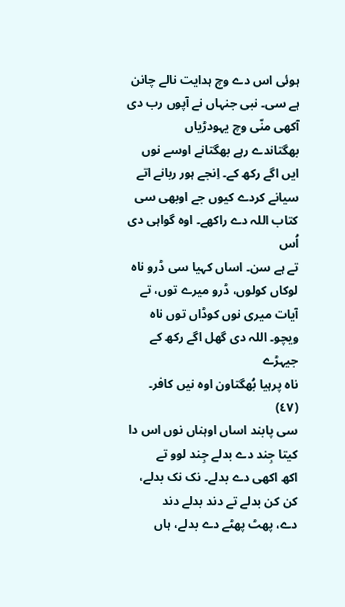ہوئی اس دے وچ ہدایت نالے چانن
ہے سی۔ نبی جنہاں نے آپوں رب دی آکھی منّی وچ یہودڑیاں
بھگتاندے رہے بھگتانے اوسے نوں ایں اگے رکھ کے۔ اِنجے ہور ربانے اتے
سیانے کردے کیوں جے اوبھی سی کتاب اللہ دے راکھے۔ اوہ گواہی دی اُس
تے ہے سن۔ اساں کہیا سی ڈرو ناہ لوکاں کولوں، ڈرو میرے توں، تے
آیات میری نوں کوڈاں توں ناہ ویچو۔ اللہ دی گھل اگے رکھ کے جیہڑے
ناہ پرہیا بُھگتاون اوہ نیں کافر۔ (٤٧)
سی پابند اساں اوہناں نوں اس دا کیتا جِند دے بدلے جِند لوو تے
اکھ اکھی دے بدلے۔ نک نک بدلے، کن کن بدلے تے دند بدلے دند
دے، پھٹ پھٹے دے بدلے، ہاں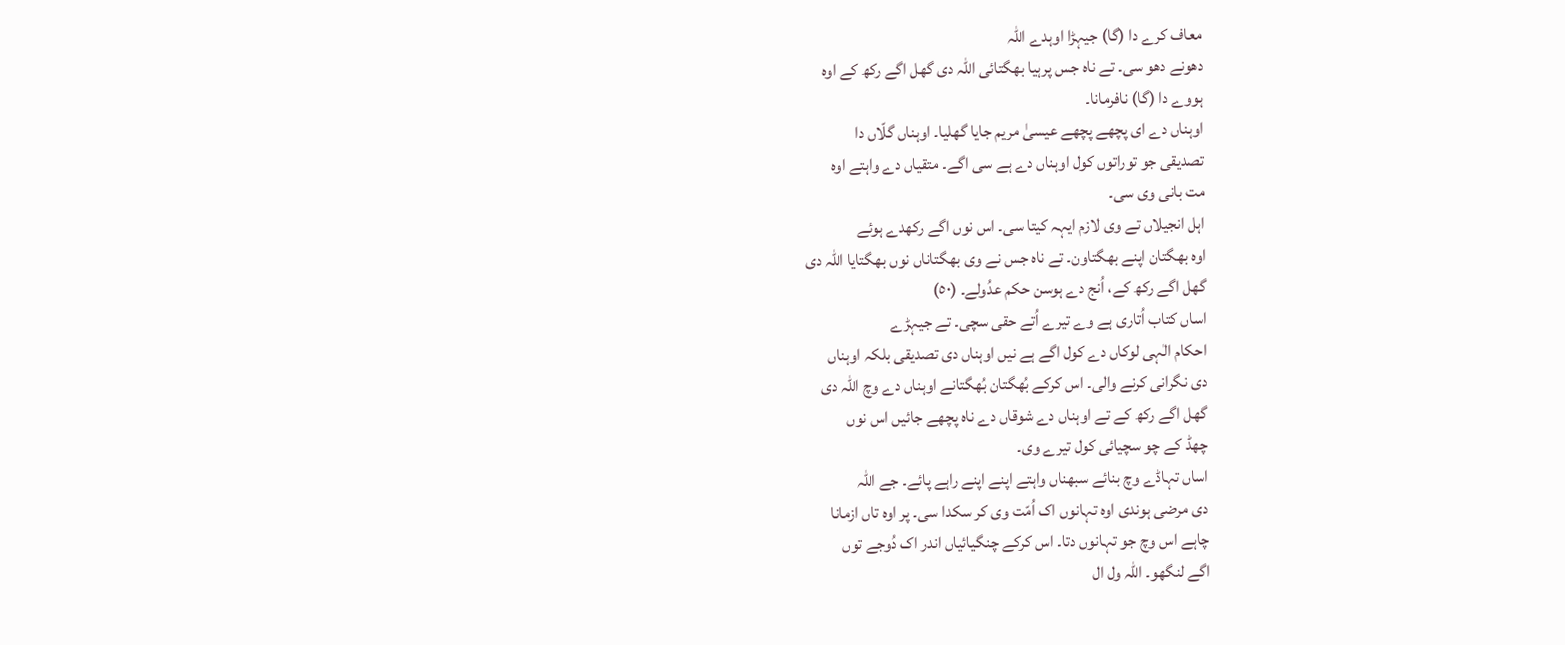معاف کرے دا (گا) جیہڑا اوہدے اللہ
دھونے دھو سی۔ تے ناہ جس پرہیا بھگتائی اللہ دی گھل اگے رکھ کے اوہ
ہووے دا (گا) نافرمانا۔
اوہناں دے ای پچھے پچھے عیسیٰ مریم جایا گھلیا۔ اوہناں گلّاں دا
تصدیقی جو توراتوں کول اوہناں دے ہے سی اگے۔ متقیاں دے واہتے اوہ
مت بانی وی سی۔
اہل انجیلاں تے وی لازم ایہہ کیتا سی۔ اس نوں اگے رکھدے ہوئے
اوہ بھگتان اپنے بھگتاون۔ تے ناہ جس نے وی بھگتاناں نوں بھگتایا اللہ دی
گھل اگے رکھ کے، اُنج دے ہوسن حکم عدُولے۔ (٥٠)
اساں کتاب اُتاری ہے وے تیرے اُتے حقی سچی۔ تے جیہڑے
احکام الٰہی لوکاں دے کول اگے ہے نیں اوہناں دی تصدیقی بلکہ اوہناں
دی نگرانی کرنے والی۔ اس کرکے بُھگتان بُھگتانے اوہناں دے وچ اللہ دی
گھل اگے رکھ کے تے اوہناں دے شوقاں دے ناہ پچھے جائیں اس نوں
چھڈ کے چو سچیائی کول تیرے وی۔
اساں تہاڈے وچ بنائے سبھناں واہتے اپنے اپنے راہے پائے۔ جے اللہ
دی مرضی ہوندی اوہ تہانوں اک اُمّت وی کر سکدا سی۔ پر اوہ تاں ازمانا
چاہے اس وچ جو تہانوں دتا۔ اس کرکے چنگیائیاں اندر اک دُوجے توں
اگے لنگھو۔ اللہ ول ال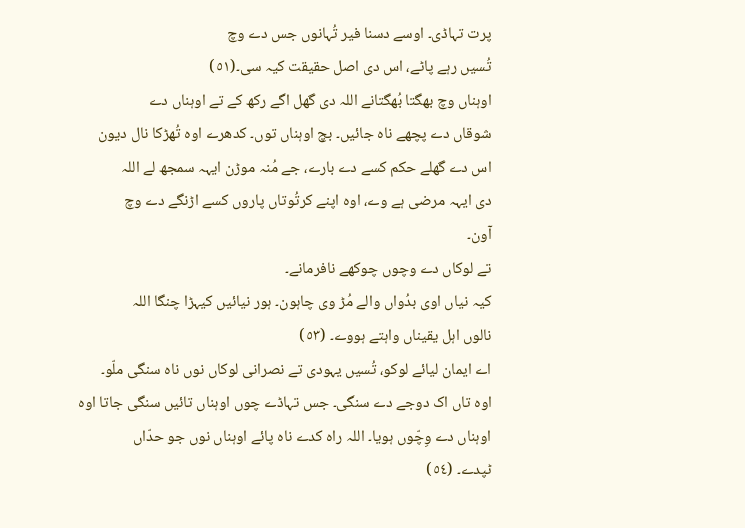پرت تہاڈی۔ اوسے دسنا فیر تُہانوں جس دے وچ
تُسیں رہے پاٹے، اس دی اصل حقیقت کیہ سی۔(٥١)
اوہناں وچ بھگتا بُھگتانے اللہ دی گھل اگے رکھ کے تے اوہناں دے
شوقاں دے پچھے ناہ جائیں۔ بچ اوہناں توں۔ کدھرے اوہ تُھڑکا نال دیون
اس دے گھلے حکم کسے دے بارے، جے مُنہ موڑن ایہہ سمجھ لے اللہ
دی ایہہ مرضی ہے وے، اوہ اپنے کرتُوتاں پاروں کسے اڑنگے دے وچ
آون۔
تے لوکاں دے وچوں چوکھے نافرمانے۔
کیہ نیاں اوی بدُواں والے مُڑ وی چاہون۔ ہور نیائیں کیہڑا چنگا اللہ
نالوں اہل یقیناں واہتے ہووے۔ (٥٣)
اے ایمان لیائے لوکو، تُسیں یہودی تے نصرانی لوکاں نوں ناہ سنگی ملّو۔
اوہ تاں اک دوجے دے سنگی۔ جس تہاڈے چوں اوہناں تائیں سنگی جاتا اوہ
اوہناں دے وِچّوں ہویا۔ اللہ راہ کدے ناہ پائے اوہناں نوں جو حدّاں
ٹپدے۔ (٥٤)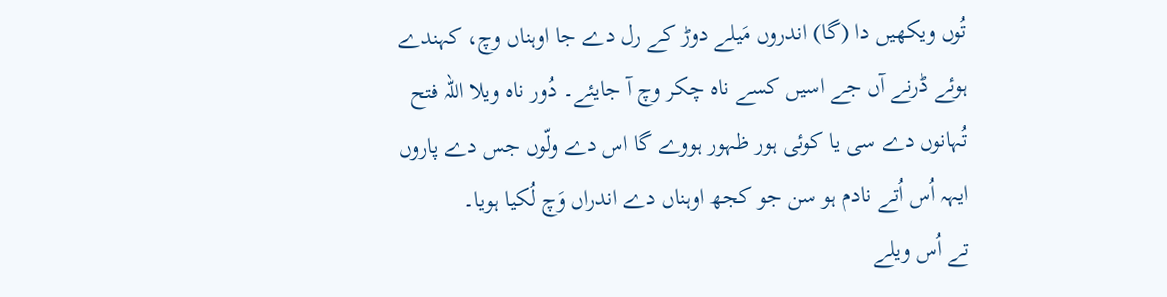تُوں ویکھیں دا (گا) اندروں مَیلے دوڑ کے رل دے جا اوہناں وچ، کہندے
ہوئے ڈرنے آں جے اسیں کسے ناہ چکر وچ آ جایئے۔ دُور ناہ ویلا اللہ فتح
تُہانوں دے سی یا کوئی ہور ظہور ہووے گا اس دے ولّوں جس دے پاروں
ایہہ اُس اُتے نادم ہو سن جو کجھ اوہناں دے اندراں وَچ لُکیا ہویا۔
تے اُس ویلے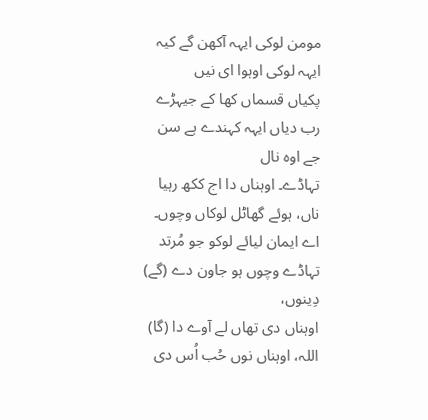مومن لوکی ایہہ آکھن گے کیہ ایہہ لوکی اوہوا ای نیں
پکیاں قسماں کھا کے جیہڑے رب دیاں ایہہ کہندے ہے سن جے اوہ نال
تہاڈے۔ اوہناں دا اج ککھ رہیا ناں، ہوئے گھاٹل لوکاں وچوں۔
اے ایمان لیائے لوکو جو مُرتد تہاڈے وچوں ہو جاون دے (گے) دِینوں،
اوہناں دی تھاں لے آوے دا (گا) اللہ، اوہناں نوں حُب اُس دی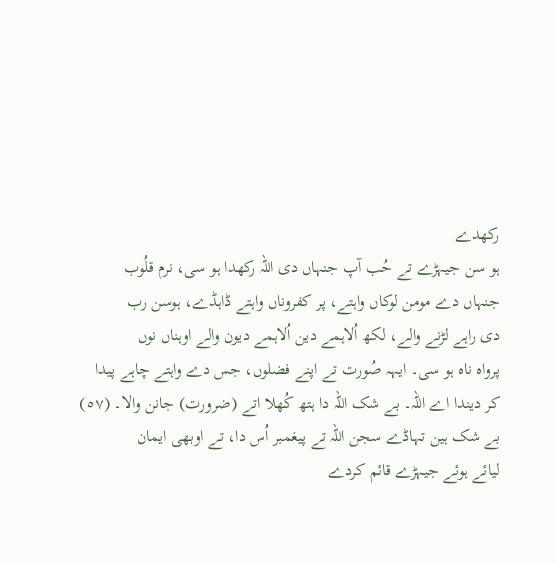رکھدے
ہو سن جیہڑے تے حُب آپ جنہاں دی اللہ رکھدا ہو سی، نرم قلُوب
جنہاں دے مومن لوکاں واہتے، پر کفروناں واہتے ڈاہڈے، ہوسن رب
دی راہے لڑنے والے، لکھ اُلاہمے دین اُلاہمے دیون والے اوہناں نوں
پرواہ ناہ ہو سی۔ ایہہ صُورت تے اپنے فضلوں، جس دے واہتے چاہے پیدا
کر دیندا اے اللہ۔ بے شک اللہ دا ہتھ کُھلا اتے (ضرورت) جانن والا۔ (٥٧)
بے شک ہین تہاڈے سجن اللہ تے پیغمبر اُس دا، تے اوبھی ایمان
لیائے ہوئے جیہڑے قائم کردے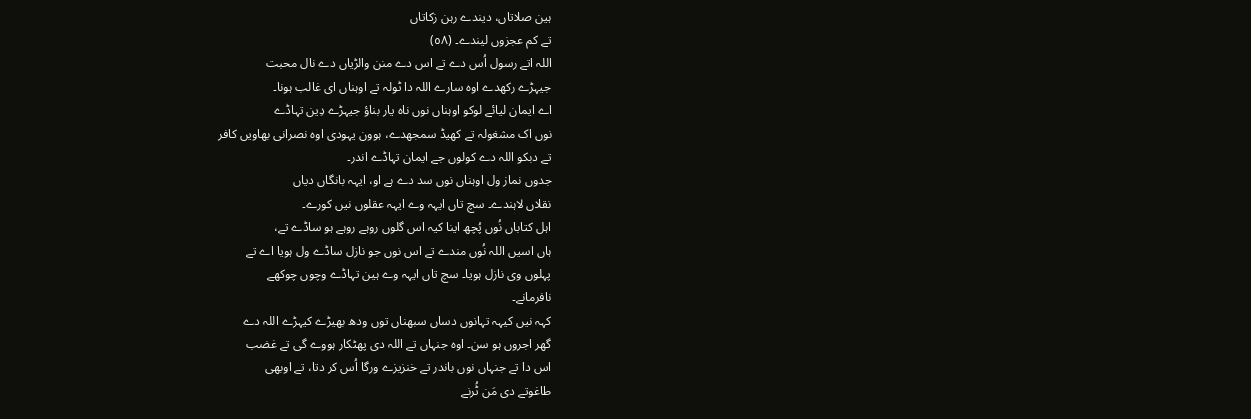ہین صلاتاں، دیندے رہن زکاتاں
تے کم عجزوں لیندے۔ (٥٨)
اللہ اتے رسول اُس دے تے اس دے منن والڑیاں دے نال محبت
جیہڑے رکھدے اوہ سارے اللہ دا ٹولہ تے اوہناں ای غالب ہونا۔
اے ایمان لیائے لوکو اوہناں نوں ناہ یار بناؤ جیہڑے دِین تہاڈے
نوں اک مشغولہ تے کھیڈ سمجھدے، ہوون یہودی اوہ نصرانی بھاویں کافر
تے دبکو اللہ دے کولوں جے ایمان تہاڈے اندر۔
جدوں نماز ول اوہناں نوں سد دے ہے او، ایہہ بانگاں دیاں
نقلاں لاہندے۔ سچ تاں ایہہ وے ایہہ عقلوں نیں کورے۔
اہل کتاباں نُوں پُچھ اینا کیہ اس گلوں روہے روہے ہو ساڈے تے،
ہاں اسیں اللہ نُوں مندے تے اس نوں جو نازل ساڈے ول ہویا اے تے
پہلوں وی نازل ہویا۔ سچ تاں ایہہ وے ہین تہاڈے وچوں چوکھے
نافرمانے۔
کہہ نیں کیہہ تہانوں دساں سبھناں توں ودھ بھیڑے کیہڑے اللہ دے
گھر اجروں ہو سن۔ اوہ جنہاں تے اللہ دی پھٹکار ہووے گی تے غضب
اس دا تے جنہاں نوں باندر تے خنزیزے ورگا اُس کر دتا، تے اوبھی
طاغوتے دی مَن ٹُرنے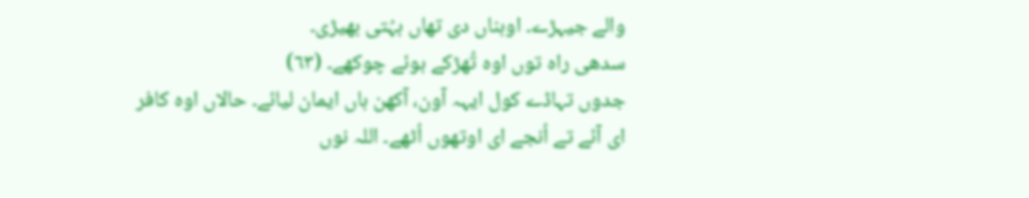والے جیہڑے۔ اوہناں دی تھاں بہُتی بھیڑی۔
سدھی راہ توں اوہ تُھڑکے ہوئے چوکھے۔ (٦٣)
جدوں تہاڈے کول ایہہ آون، آکھن ہاں ایمان لیائے۔ حالاں اوہ کافر
ای آئے تے اُنجے ای اوتھوں اُٹھے۔ اللہ نوں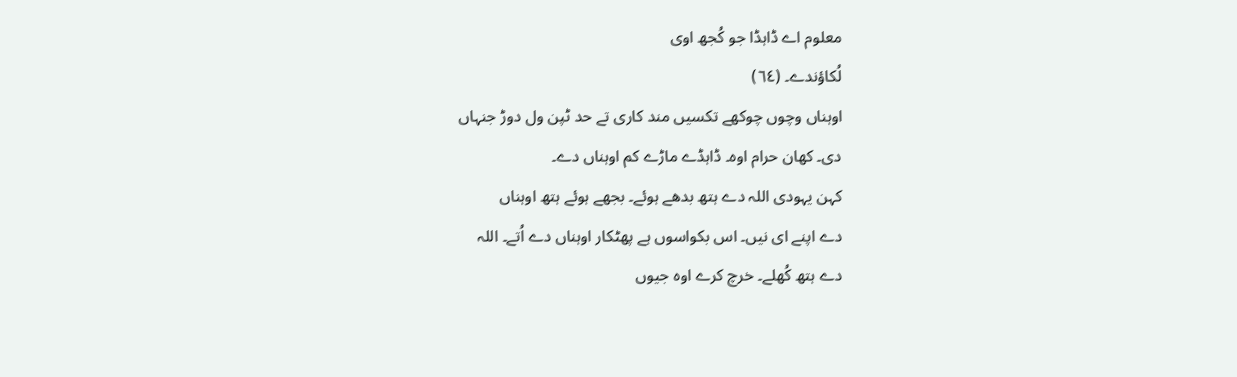معلوم اے ڈاہڈا جو کُجھ اوی
لُکاؤندے۔ (٦٤)
اوہناں وچوں چوکھے تکسیں مند کاری تے حد ٹپن ول دوڑ جنہاں
دی۔ کھان حرام اوہ۔ ڈاہڈے ماڑے کم اوہناں دے۔
کہن یہودی اللہ دے ہتھ بدھے ہوئے۔ بجھے ہوئے ہتھ اوہناں
دے اپنے ای نیں۔ اس بکواسوں ہے پھٹکار اوہناں دے اُتے۔ اللہ
دے ہتھ کُھلے۔ خرچ کرے اوہ جیوں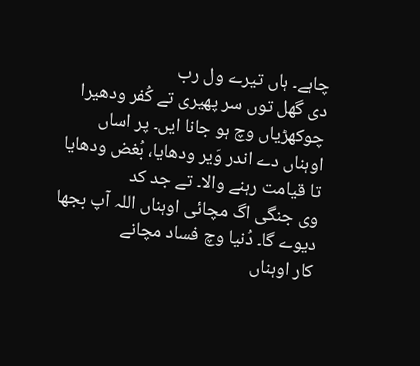چاہے۔ ہاں تیرے ول رب
دی گھل توں سر پھیری تے کُفر ودھیرا چوکھڑیاں وچ ہو جانا ایں۔ پر اساں
اوہناں دے اندر وَیر ودھایا، بُغض ودھایا تا قیامت رہنے والا۔ تے جد کد
وی جنگی اگ مچائی اوہناں اللہ آپ بجھا دیوے گا۔ دُنیا وچ فساد مچانے
کار اوہناں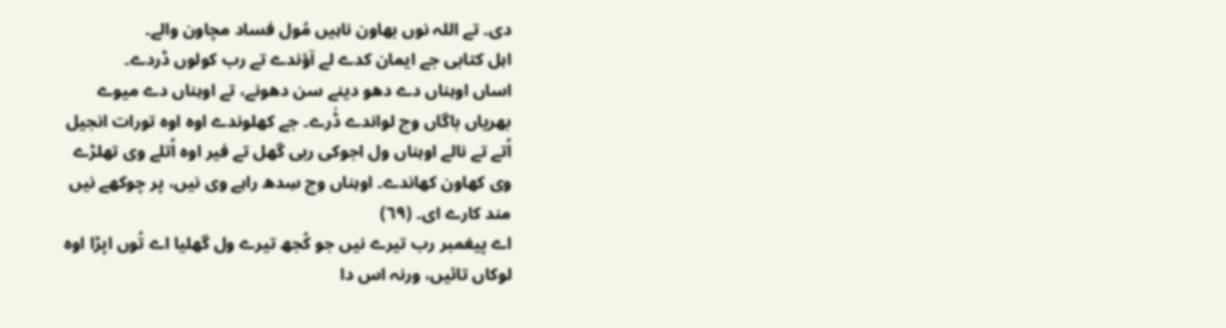دی۔ تے اللہ نوں بھاون ناہیں مُول فساد مچاون والے۔
اہل کتابی جے ایمان کدے لے آؤندے تے رب کولوں ڈردے۔
اساں اوہناں دے دھو دینے سن دھونے، تے اوہناں دے میوے
بھریاں باگاں وچ لواندے ڈٰرے۔ جے کھلوندے اوہ اوہ تورات انجیل
اُتے تے نالے اوہناں ول اجوکی ربی گھل تے فیر اوہ اُتلے وی تھلڑے
وی کھاون کھاندے۔ اوہناں وچ سِدھ راہے وی نیں، پر چوکھے نیں
مند کارے ای۔ (٦٩)
اے پیغمبر رب تیرے نیں جو کُجھ تیرے ول گھلیا اے تُوں اپڑا اوہ
لوکاں تائیں، ورنہ اس دا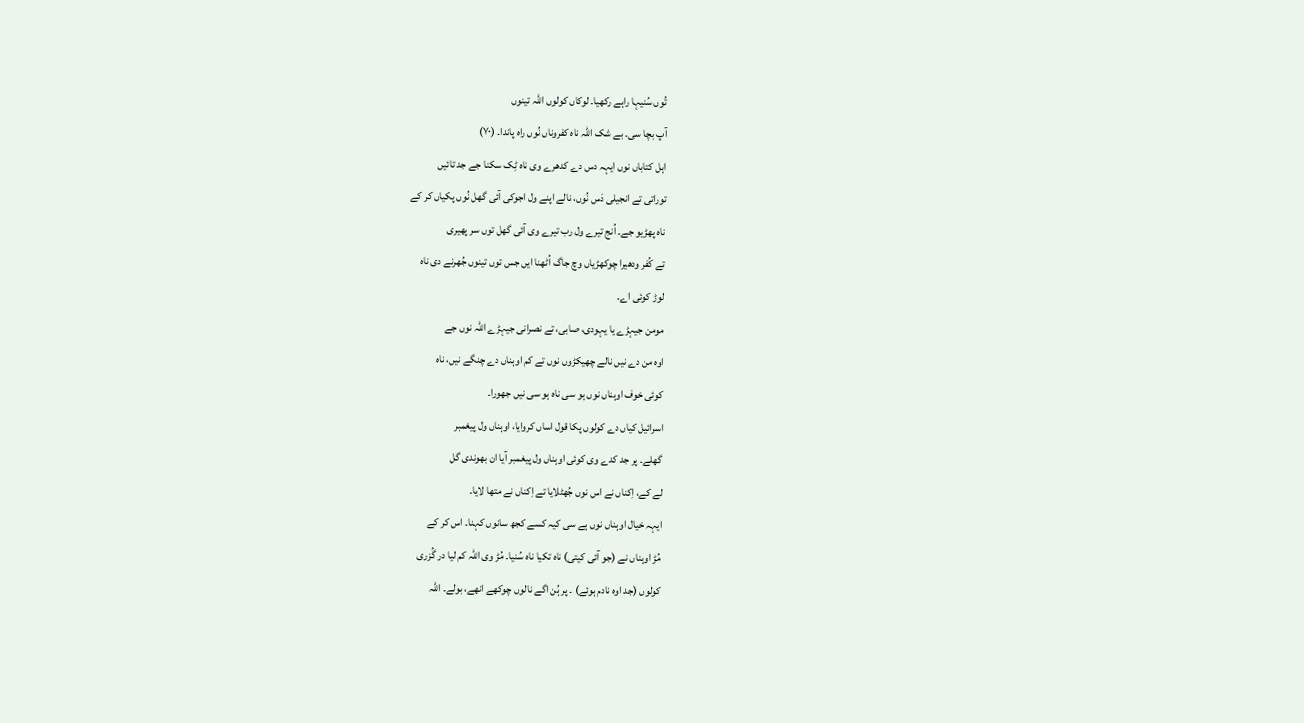تُوں سُنیہا راہے رکھیا۔ لوکاں کولوں اللہ تینوں
آپ بچا سی۔ بے شک اللہ ناہ کفروناں نُوں راہ پاندا۔ (٧٠)
اہل کتاباں نوں ایہہ دس دے کدھرے وی ناہ ٹِک سکنا جے جد تائیں
توراتی تے انجیلی دَس نُوں، نالے اپنے ول اجوکی آئی گھل نُوں پکیاں کر کے
ناہ پھڑیو جے۔ اُنج تیرے ول رب تیرے وی آئی گھل توں سر پھیری
تے کُفر ودھیرا چوکھڑیاں وچ جاگ اُٹھنا ایں جس توں تینوں جُھرنے دی ناہ
لوڑ کوئی اے۔
مومن جیہڑے یا یہودی، صابی، تے نصرانی جیہڑے اللہ نوں جے
اوہ من دے نیں نالے چھیکڑوں نوں تے کم اوہناں دے چنگے نیں، ناہ
کوئی خوف اوہناں نوں ہو سی ناہ ہو سی نیں جھورا۔
اسرائیل کیاں دے کولوں پکا قول اساں کروایا، اوہناں ول پیغمبر
گھلے۔ پر جد کدے وی کوئی اوہناں ول پیغمبر آیا ان بھوندی گل
لے کے، اِکناں نے اس نوں جُھٹلایا تے اِکناں نے متھا لایا۔
ایہہ خیال اوہناں نوں ہے سی کیہ کسے کجھ سانوں کہنا۔ اس کر کے
مُڑ اوہناں نے (جو آئی کیتی) ناہ تکیا ناہ سُنیا۔ مُڑ وی اللہ کم لیا در گُزری
کولوں (جد اوہ نادم ہوئے) ۔ پر ہُن اگے نالوں چوکھے انھے، بولے۔ اللہ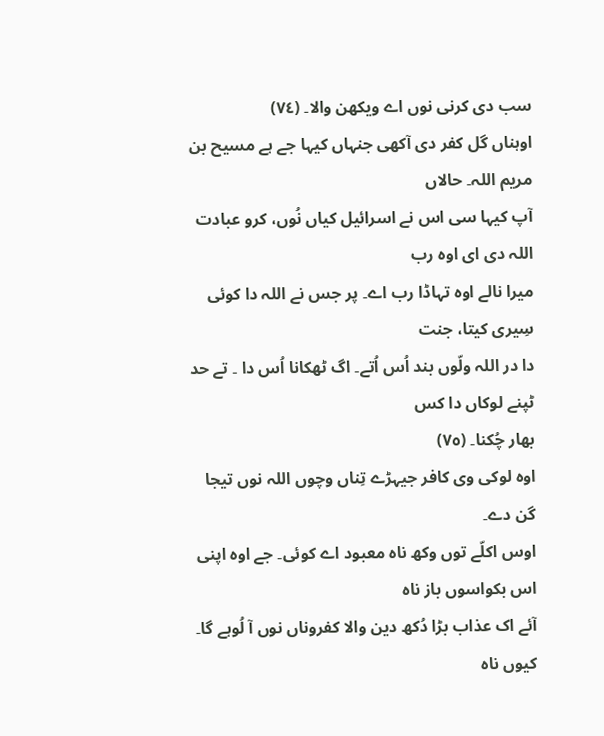سب دی کرنی نوں اے ویکھن والا۔ (٧٤)
اوہناں گل کفر دی آکھی جنہاں کیہا جے ہے مسیح بن مریم اللہ۔ حالاں
آپ کیہا سی اس نے اسرائیل کیاں نُوں، کرو عبادت اللہ دی ای اوہ رب
میرا نالے اوہ تہاڈا رب اے۔ پر جس نے اللہ دا کوئی سِیری کیتا، جنت
دا در اللہ ولّوں بند اُس اُتے۔ اگ ٹھکانا اُس دا ۔ تے حد ٹپنے لوکاں دا کس
بھار چُکنا۔ (٧٥)
اوہ لوکی وی کافر جیہڑے تِناں وچوں اللہ نوں تیجا گن دے۔
اوس اکلّے توں وکھ ناہ معبود اے کوئی۔ جے اوہ اپنی اس بکواسوں باز ناہ
آئے اک عذاب بڑا دُکھ دین والا کفروناں نوں آ لُوہے گا۔
کیوں ناہ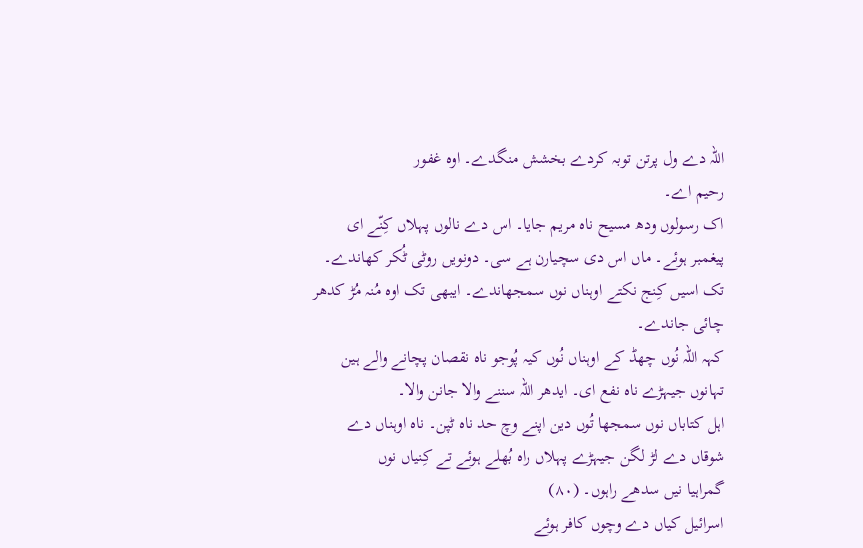اللہ دے ول پرتن توبہ کردے بخشش منگدے۔ اوہ غفور
رحیم اے۔
اک رسولوں ودھ مسیح ناہ مریم جایا۔ اس دے نالوں پہلاں کِنّے ای
پیغمبر ہوئے۔ ماں اس دی سچیارن ہے سی۔ دونویں روٹی ٹُکر کھاندے۔
تک اسیں کِنج نکتے اوہناں نوں سمجھاندے۔ ایبھی تک اوہ مُنہ مُڑ کدھر
چائی جاندے۔
کہہ اللہ نُوں چھڈ کے اوہناں نُوں کیہ پُوجو ناہ نقصان پچانے والے ہین
تہانوں جیہڑے ناہ نفع ای۔ ایدھر اللہ سننے والا جانن والا۔
اہل کتاباں نوں سمجھا تُوں دین اپنے وچ حد ناہ ٹپن۔ ناہ اوہناں دے
شوقاں دے لڑ لگن جیہڑے پہلاں راہ بُھلے ہوئے تے کِنیاں نوں
گمراہیا نیں سدھے راہوں۔ (٨٠)
اسرائیل کیاں دے وچوں کافر ہوئے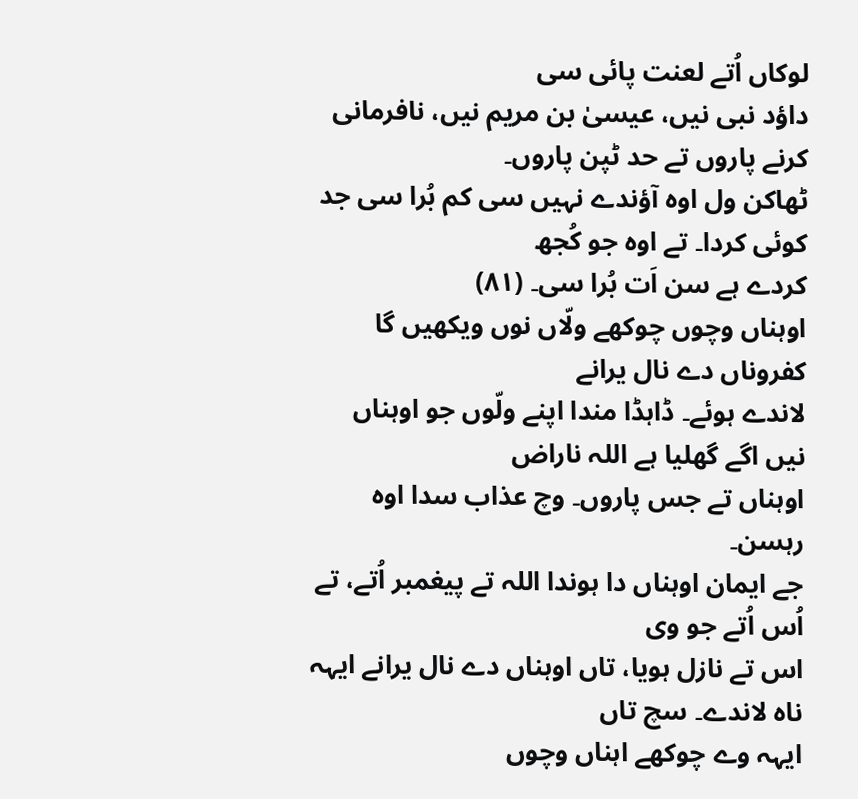لوکاں اُتے لعنت پائی سی
داؤد نبی نیں، عیسیٰ بن مریم نیں، نافرمانی کرنے پاروں تے حد ٹپن پاروں۔
ٹھاکن ول اوہ آؤندے نہیں سی کم بُرا سی جد کوئی کردا۔ تے اوہ جو کُجھ
کردے ہے سن اَت بُرا سی۔ (٨١)
اوہناں وچوں چوکھے ولّاں نوں ویکھیں گا کفروناں دے نال یرانے
لاندے ہوئے۔ ڈاہڈا مندا اپنے ولّوں جو اوہناں نیں اگے گھلیا ہے اللہ ناراض
اوہناں تے جس پاروں۔ وچ عذاب سدا اوہ رہسن۔
جے ایمان اوہناں دا ہوندا اللہ تے پیغمبر اُتے، تے اُس اُتے جو وی
اس تے نازل ہویا، تاں اوہناں دے نال یرانے ایہہ ناہ لاندے۔ سچ تاں
ایہہ وے چوکھے اہناں وچوں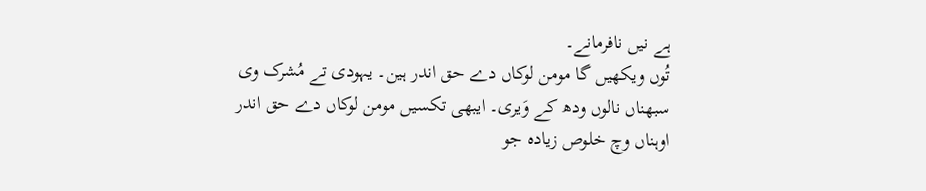ہے نیں نافرمانے۔
تُوں ویکھیں گا مومن لوکاں دے حق اندر ہین۔ یہودی تے مُشرک وی
سبھناں نالوں ودھ کے وَیری۔ ایبھی تکسیں مومن لوکاں دے حق اندر
اوہناں وچ خلوص زیادہ جو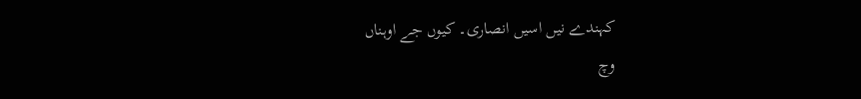کہندے نیں اسیں انصاری۔ کیوں جے اوہناں
وچ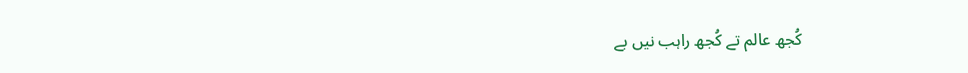کُجھ عالم تے کُجھ راہب نیں بے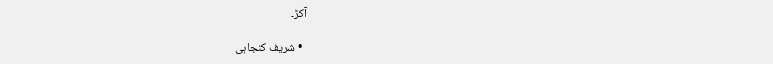آکڑ۔

  • شریف کنجاہی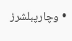• وچارپبلشرز